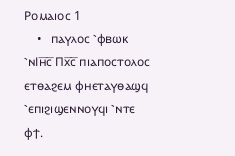Ⲣⲟⲙⲁⲓⲟⲥ 1
    •   ⲡⲁⲩⲗⲟⲥ ⳿ⲫⲃⲱⲕ ⳿ⲛⲒⲏ̅ⲥ̅ Ⲡⲭ̅ⲥ̅ ⲡⲓⲁⲡⲟⲥⲧⲟⲗⲟⲥ ⲉⲧⲑⲁϩⲉⲙ ⲫⲏⲉⲧⲁⲩⲑⲁϣϥ ⳿ⲉⲡⲓϩⲓϣⲉⲛⲛⲟⲩϥⲓ ⳿ⲛⲧⲉ ⲫϯ.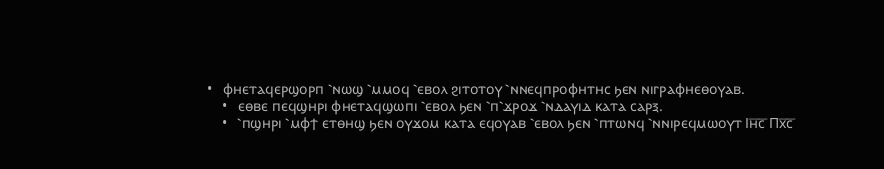•   ⲫⲏⲉⲧⲁϥⲉⲣϣⲟⲣⲡ ⳿ⲛⲱϣ ⳿ⲙⲙⲟϥ ⳿ⲉⲃⲟⲗ ϩⲓⲧⲟⲧⲟⲩ ⳿ⲛⲛⲉϥⲡⲣⲟⲫⲏⲧⲏⲥ ϧⲉⲛ ⲛⲓⲅⲣⲁⲫⲏⲉⲑⲟⲩⲁⲃ.
    •   ⲉⲑⲃⲉ ⲡⲉϥϣⲏⲣⲓ ⲫⲏⲉⲧⲁϥϣⲱⲡⲓ ⳿ⲉⲃⲟⲗ ϧⲉⲛ ⳿ⲡ⳿ϫⲣⲟϫ ⳿ⲛⲇⲁⲩⲓⲇ ⲕⲁⲧⲁ ⲥⲁⲣⲝ.
    •   ⳿ⲡϣⲏⲣⲓ ⳿ⲙⲫϯ ⲉⲧⲑⲏϣ ϧⲉⲛ ⲟⲩϫⲟⲙ ⲕⲁⲧⲁ ⲉϥⲟⲩⲁⲃ ⳿ⲉⲃⲟⲗ ϧⲉⲛ ⳿ⲡⲧⲱⲛϥ ⳿ⲛⲛⲓⲣⲉϥⲙⲱⲟⲩⲧ Ⲓⲏ̅ⲥ̅ Ⲡⲭ̅ⲥ̅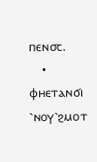ⲡⲉⲛ⳪.
    •   ⲫⲏⲉⲧⲁⲛϭⲓ ⳿ⲛⲟⲩ⳿ϩⲙⲟⲧ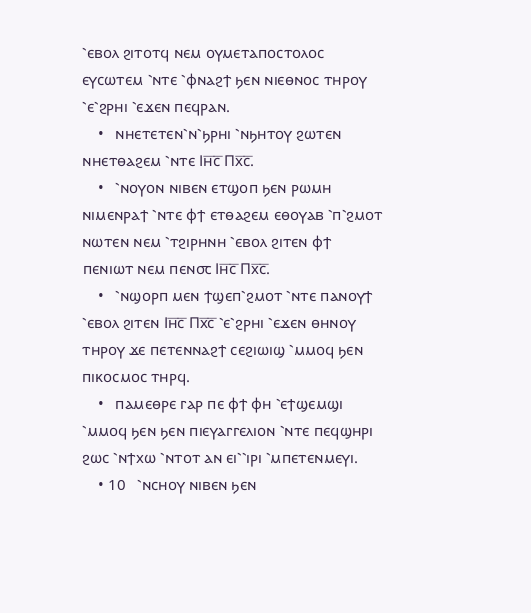⳿ⲉⲃⲟⲗ ϩⲓⲧⲟⲧϥ ⲛⲉⲙ ⲟⲩⲙⲉⲧⲁⲡⲟⲥⲧⲟⲗⲟⲥ ⲉⲩⲥⲱⲧⲉⲙ ⳿ⲛⲧⲉ ⳿ⲫⲛⲁϩϯ ϧⲉⲛ ⲛⲓⲉⲑⲛⲟⲥ ⲧⲏⲣⲟⲩ ⳿ⲉ⳿ϩⲣⲏⲓ ⳿ⲉϫⲉⲛ ⲡⲉϥⲣⲁⲛ.
    •   ⲛⲏⲉⲧⲉⲧⲉⲛ⳿ⲛ⳿ϧⲣⲏⲓ ⳿ⲛϧⲏⲧⲟⲩ ϩⲱⲧⲉⲛ ⲛⲏⲉⲧⲑⲁϩⲉⲙ ⳿ⲛⲧⲉ Ⲓⲏ̅ⲥ̅ Ⲡⲭ̅ⲥ̅.
    •   ⳿ⲛⲟⲩⲟⲛ ⲛⲓⲃⲉⲛ ⲉⲧϣⲟⲡ ϧⲉⲛ ⲣⲱⲙⲏ ⲛⲓⲙⲉⲛⲣⲁϯ ⳿ⲛⲧⲉ ⲫϯ ⲉⲧⲑⲁϩⲉⲙ ⲉⲑⲟⲩⲁⲃ ⳿ⲡ⳿ϩⲙⲟⲧ ⲛⲱⲧⲉⲛ ⲛⲉⲙ ⳿ⲧϩⲓⲣⲏⲛⲏ ⳿ⲉⲃⲟⲗ ϩⲓⲧⲉⲛ ⲫϯ ⲡⲉⲛⲓⲱⲧ ⲛⲉⲙ ⲡⲉⲛ⳪ Ⲓⲏ̅ⲥ̅ Ⲡⲭ̅ⲥ̅.
    •   ⳿ⲛϣⲟⲣⲡ ⲙⲉⲛ ϯϣⲉⲡ⳿ϩⲙⲟⲧ ⳿ⲛⲧⲉ ⲡⲁⲛⲟⲩϯ ⳿ⲉⲃⲟⲗ ϩⲓⲧⲉⲛ Ⲓⲏ̅ⲥ̅ Ⲡⲭ̅ⲥ̅ ⳿ⲉ⳿ϩⲣⲏⲓ ⳿ⲉϫⲉⲛ ⲑⲏⲛⲟⲩ ⲧⲏⲣⲟⲩ ϫⲉ ⲡⲉⲧⲉⲛⲛⲁϩϯ ⲥⲉϩⲓⲱⲓϣ ⳿ⲙⲙⲟϥ ϧⲉⲛ ⲡⲓⲕⲟⲥⲙⲟⲥ ⲧⲏⲣϥ.
    •   ⲡⲁⲙⲉⲑⲣⲉ ⲅⲁⲣ ⲡⲉ ⲫϯ ⲫⲏ ⳿ⲉϯϣⲉⲙϣⲓ ⳿ⲙⲙⲟϥ ϧⲉⲛ ϧⲉⲛ ⲡⲓⲉⲩⲁⲅⲅⲉⲗⲓⲟⲛ ⳿ⲛⲧⲉ ⲡⲉϥϣⲏⲣⲓ ϩⲱⲥ ⳿ⲛϯⲭⲱ ⳿ⲛⲧⲟⲧ ⲁⲛ ⲉⲓ⳿⳿ⲓⲣⲓ ⳿ⲙⲡⲉⲧⲉⲛⲙⲉⲩⲓ.
    • 10   ⳿ⲛⲥⲏⲟⲩ ⲛⲓⲃⲉⲛ ϧⲉⲛ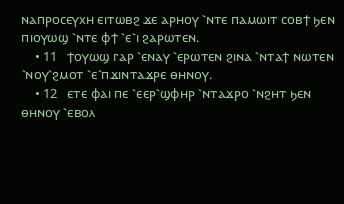ⲛⲁⲡⲣⲟⲥⲉⲩⲭⲏ ⲉⲓⲧⲱⲃϩ ϫⲉ ⲁⲣⲏⲟⲩ ⳿ⲛⲧⲉ ⲡⲁⲙⲱⲓⲧ ⲥⲟⲃϯ ϧⲉⲛ ⲡⲓⲟⲩⲱϣ ⳿ⲛⲧⲉ ⲫϯ ⳿ⲉ⳿ⲓ ϩⲁⲣⲱⲧⲉⲛ.
    • 11   ϯⲟⲩⲱϣ ⲅⲁⲣ ⳿ⲉⲛⲁⲩ ⳿ⲉⲣⲱⲧⲉⲛ ϩⲓⲛⲁ ⳿ⲛⲧⲁϯ ⲛⲱⲧⲉⲛ ⳿ⲛⲟⲩ⳿ϩⲙⲟⲧ ⳿ⲉ⳿ⲡϫⲓⲛⲧⲁϫⲣⲉ ⲑⲏⲛⲟⲩ.
    • 12   ⲉⲧⲉ ⲫⲁⲓ ⲡⲉ ⳿ⲉⲉⲣ⳿ϣⲫⲏⲣ ⳿ⲛⲧⲁϫⲣⲟ ⳿ⲛϩⲏⲧ ϧⲉⲛ ⲑⲏⲛⲟⲩ ⳿ⲉⲃⲟⲗ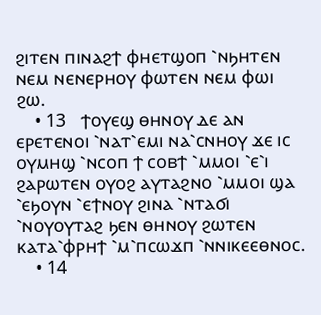ϩⲓⲧⲉⲛ ⲡⲓⲛⲁϩϯ ⲫⲏⲉⲧϣⲟⲡ ⳿ⲛϧⲏⲧⲉⲛ ⲛⲉⲙ ⲛⲉⲛⲉⲣⲏⲟⲩ ⲫⲱⲧⲉⲛ ⲛⲉⲙ ⲫⲱⲓ ϩⲱ.
    • 13   ϯⲟⲩⲉϣ ⲑⲏⲛⲟⲩ ⲇⲉ ⲁⲛ ⲉⲣⲉⲧⲉⲛⲟⲓ ⳿ⲛⲁⲧ⳿ⲉⲙⲓ ⲛⲁ⳿ⲥⲛⲏⲟⲩ ϫⲉ ⲓⲥ ⲟⲩⲙⲏϣ ⳿ⲛⲥⲟⲡ ϯ ⲥⲟⲃϯ ⳿ⲙⲙⲟⲓ ⳿ⲉ⳿ⲓ ϩⲁⲣⲱⲧⲉⲛ ⲟⲩⲟϩ ⲁⲩⲧⲁϩⲛⲟ ⳿ⲙⲙⲟⲓ ϣⲁ ⳿ⲉϧⲟⲩⲛ ⳿ⲉϯⲛⲟⲩ ϩⲓⲛⲁ ⳿ⲛⲧⲁϭⲓ ⳿ⲛⲟⲩⲟⲩⲧⲁϩ ϧⲉⲛ ⲑⲏⲛⲟⲩ ϩⲱⲧⲉⲛ ⲕⲁⲧⲁ⳿ⲫⲣⲏϯ ⳿ⲙ⳿ⲡⲥⲱϫⲡ ⳿ⲛⲛⲓⲕⲉⲉⲑⲛⲟⲥ.
    • 14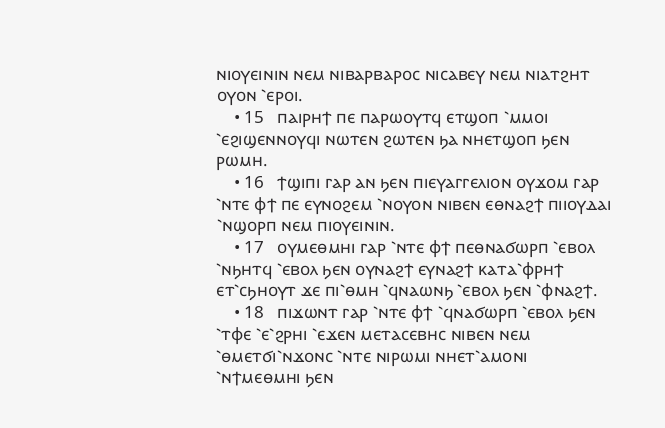ⲛⲓⲟⲩⲉⲓⲛⲓⲛ ⲛⲉⲙ ⲛⲓⲃⲁⲣⲃⲁⲣⲟⲥ ⲛⲓⲥⲁⲃⲉⲩ ⲛⲉⲙ ⲛⲓⲁⲧϩⲏⲧ ⲟⲩⲟⲛ ⳿ⲉⲣⲟⲓ.
    • 15   ⲡⲁⲓⲣⲏϯ ⲡⲉ ⲡⲁⲣⲱⲟⲩⲧϥ ⲉⲧϣⲟⲡ ⳿ⲙⲙⲟⲓ ⳿ⲉϩⲓϣⲉⲛⲛⲟⲩϥⲓ ⲛⲱⲧⲉⲛ ϩⲱⲧⲉⲛ ϧⲁ ⲛⲏⲉⲧϣⲟⲡ ϧⲉⲛ ⲣⲱⲙⲏ.
    • 16   ϯϣⲓⲡⲓ ⲅⲁⲣ ⲁⲛ ϧⲉⲛ ⲡⲓⲉⲩⲁⲅⲅⲉⲗⲓⲟⲛ ⲟⲩϫⲟⲙ ⲅⲁⲣ ⳿ⲛⲧⲉ ⲫϯ ⲡⲉ ⲉⲩⲛⲟϩⲉⲙ ⳿ⲛⲟⲩⲟⲛ ⲛⲓⲃⲉⲛ ⲉⲑⲛⲁϩϯ ⲡⲓⲓⲟⲩⲇⲁⲓ ⳿ⲛϣⲟⲣⲡ ⲛⲉⲙ ⲡⲓⲟⲩⲉⲓⲛⲓⲛ.
    • 17   ⲟⲩⲙⲉⲑⲙⲏⲓ ⲅⲁⲣ ⳿ⲛⲧⲉ ⲫϯ ⲡⲉⲑⲛⲁϭⲱⲣⲡ ⳿ⲉⲃⲟⲗ ⳿ⲛϧⲏⲧϥ ⳿ⲉⲃⲟⲗ ϧⲉⲛ ⲟⲩⲛⲁϩϯ ⲉⲩⲛⲁϩϯ ⲕⲁⲧⲁ⳿ⲫⲣⲏϯ ⲉⲧ⳿ⲥϧⲏⲟⲩⲧ ϫⲉ ⲡⲓ⳿ⲑⲙⲏ ⳿ϥⲛⲁⲱⲛϧ ⳿ⲉⲃⲟⲗ ϧⲉⲛ ⳿ⲫⲛⲁϩϯ.
    • 18   ⲡⲓϫⲱⲛⲧ ⲅⲁⲣ ⳿ⲛⲧⲉ ⲫϯ ⳿ϥⲛⲁϭⲱⲣⲡ ⳿ⲉⲃⲟⲗ ϧⲉⲛ ⳿ⲧⲫⲉ ⳿ⲉ⳿ϩⲣⲏⲓ ⳿ⲉϫⲉⲛ ⲙⲉⲧⲁⲥⲉⲃⲏⲥ ⲛⲓⲃⲉⲛ ⲛⲉⲙ ⳿ⲑⲙⲉⲧϭⲓ⳿ⲛϫⲟⲛⲥ ⳿ⲛⲧⲉ ⲛⲓⲣⲱⲙⲓ ⲛⲏⲉⲧ⳿ⲁⲙⲟⲛⲓ ⳿ⲛϯⲙⲉⲑⲙⲏⲓ ϧⲉⲛ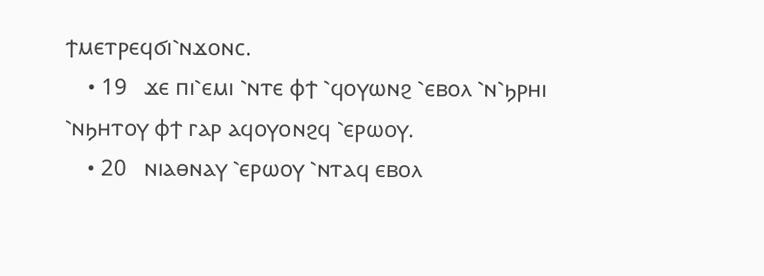ϯⲙⲉⲧⲣⲉϥϭⲓ⳿ⲛϫⲟⲛⲥ.
    • 19   ϫⲉ ⲡⲓ⳿ⲉⲙⲓ ⳿ⲛⲧⲉ ⲫϯ ⳿ϥⲟⲩⲱⲛϩ ⳿ⲉⲃⲟⲗ ⳿ⲛ⳿ϧⲣⲏⲓ ⳿ⲛϧⲏⲧⲟⲩ ⲫϯ ⲅⲁⲣ ⲁϥⲟⲩⲟⲛϩϥ ⳿ⲉⲣⲱⲟⲩ.
    • 20   ⲛⲓⲁⲑⲛⲁⲩ ⳿ⲉⲣⲱⲟⲩ ⳿ⲛⲧⲁϥ ⲉⲃⲟⲗ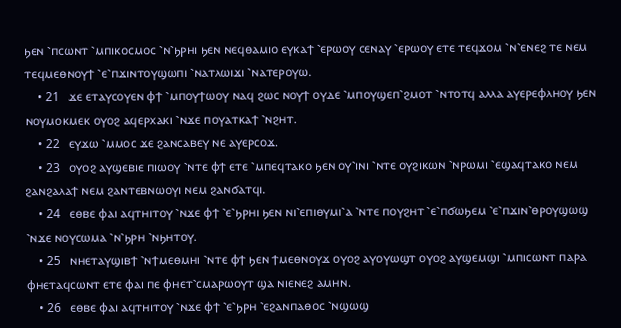ϧⲉⲛ ⳿ⲡⲥⲱⲛⲧ ⳿ⲙⲡⲓⲕⲟⲥⲙⲟⲥ ⳿ⲛ⳿ϧⲣⲏⲓ ϧⲉⲛ ⲛⲉϥⲑⲁⲙⲓⲟ ⲉⲩⲕⲁϯ ⳿ⲉⲣⲱⲟⲩ ⲥⲉⲛⲁⲩ ⳿ⲉⲣⲱⲟⲩ ⲉⲧⲉ ⲧⲉϥϫⲟⲙ ⳿ⲛ⳿ⲉⲛⲉϩ ⲧⲉ ⲛⲉⲙ ⲧⲉϥⲙⲉⲑⲛⲟⲩϯ ⳿ⲉ⳿ⲡϫⲓⲛⲧⲟⲩϣⲱⲡⲓ ⳿ⲛⲁⲧⲗⲱⲓϫⲓ ⳿ⲛⲁⲧⲉⲣⲟⲩⲱ.
    • 21   ϫⲉ ⲉⲧⲁⲩⲥⲟⲩⲉⲛ ⲫϯ ⳿ⲙⲡⲟⲩϯⲱⲟⲩ ⲛⲁϥ ϩⲱⲥ ⲛⲟⲩϯ ⲟⲩⲇⲉ ⳿ⲙⲡⲟⲩϣⲉⲡ⳿ϩⲙⲟⲧ ⳿ⲛⲧⲟⲧϥ ⲁⲗⲗⲁ ⲁⲩⲉⲣⲉⲫⲗⲏⲟⲩ ϧⲉⲛ ⲛⲟⲩⲙⲟⲕⲙⲉⲕ ⲟⲩⲟϩ ⲁϥⲉⲣⲭⲁⲕⲓ ⳿ⲛϫⲉ ⲡⲟⲩⲁⲧⲕⲁϯ ⳿ⲛϩⲏⲧ.
    • 22   ⲉⲩϫⲱ ⳿ⲙⲙⲟⲥ ϫⲉ ϩⲁⲛⲥⲁⲃⲉⲩ ⲛⲉ ⲁⲩⲉⲣⲥⲟϫ.
    • 23   ⲟⲩⲟϩ ⲁⲩϣⲉⲃⲓⲉ ⲡⲓⲱⲟⲩ ⳿ⲛⲧⲉ ⲫϯ ⲉⲧⲉ ⳿ⲙⲡⲉϥⲧⲁⲕⲟ ϧⲉⲛ ⲟⲩ⳿ⲓⲛⲓ ⳿ⲛⲧⲉ ⲟⲩϩⲓⲕⲱⲛ ⳿ⲛⲣⲱⲙⲓ ⳿ⲉϣⲁϥⲧⲁⲕⲟ ⲛⲉⲙ ϩⲁⲛϩⲁⲗⲁϯ ⲛⲉⲙ ϩⲁⲛⲧⲉⲃⲛⲱⲟⲩⲓ ⲛⲉⲙ ϩⲁⲛϭⲁⲧϥⲓ.
    • 24   ⲉⲑⲃⲉ ⲫⲁⲓ ⲁϥⲧⲏⲓⲧⲟⲩ ⳿ⲛϫⲉ ⲫϯ ⳿ⲉ⳿ϧⲣⲏⲓ ϧⲉⲛ ⲛⲓ⳿ⲉⲡⲓⲑⲩⲙⲓ⳿ⲁ ⳿ⲛⲧⲉ ⲡⲟⲩϩⲏⲧ ⳿ⲉ⳿ⲡϭⲱϧⲉⲙ ⳿ⲉ⳿ⲡϫⲓⲛ⳿ⲑⲣⲟⲩϣⲱϣ ⳿ⲛϫⲉ ⲛⲟⲩⲥⲱⲙⲁ ⳿ⲛ⳿ϧⲣⲏ ⳿ⲛϧⲏⲧⲟⲩ.
    • 25   ⲛⲏⲉⲧⲁⲩϣⲓⲃϯ ⳿ⲛϯⲙⲉⲑⲙⲏⲓ ⳿ⲛⲧⲉ ⲫϯ ϧⲉⲛ ϯⲙⲉⲑⲛⲟⲩϫ ⲟⲩⲟϩ ⲁⲩⲟⲩⲱϣⲧ ⲟⲩⲟϩ ⲁⲩϣⲉⲙϣⲓ ⳿ⲙⲡⲓⲥⲱⲛⲧ ⲡⲁⲣⲁ ⲫⲏⲉⲧⲁϥⲥⲱⲛⲧ ⲉⲧⲉ ⲫⲁⲓ ⲡⲉ ⲫⲏⲉⲧ⳿ⲥⲙⲁⲣⲱⲟⲩⲧ ϣⲁ ⲛⲓⲉⲛⲉϩ ⲁⲙⲏⲛ.
    • 26   ⲉⲑⲃⲉ ⲫⲁⲓ ⲁϥⲧⲏⲓⲧⲟⲩ ⳿ⲛϫⲉ ⲫϯ ⳿ⲉ⳿ϧⲣⲏ ⳿ⲉϩⲁⲛⲡⲁⲑⲟⲥ ⳿ⲛϣⲱϣ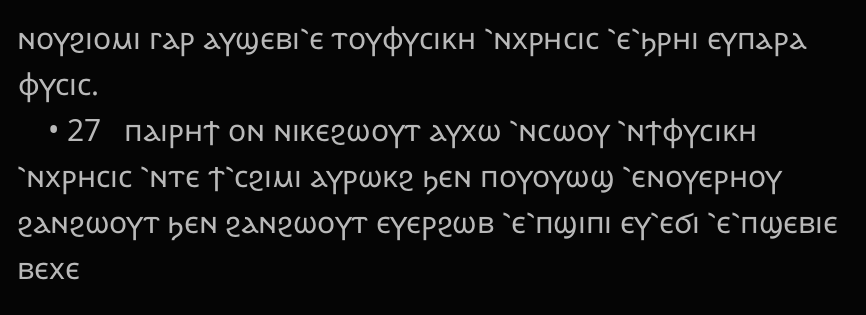ⲛⲟⲩϩⲓⲟⲙⲓ ⲅⲁⲣ ⲁⲩϣⲉⲃⲓ⳿ⲉ ⲧⲟⲩⲫⲩⲥⲓⲕⲏ ⳿ⲛⲭⲣⲏⲥⲓⲥ ⳿ⲉ⳿ϧⲣⲏⲓ ⲉⲩⲡⲁⲣⲁ ⲫⲩⲥⲓⲥ.
    • 27   ⲡⲁⲓⲣⲏϯ ⲟⲛ ⲛⲓⲕⲉϩⲱⲟⲩⲧ ⲁⲩⲭⲱ ⳿ⲛⲥⲱⲟⲩ ⳿ⲛϯⲫⲩⲥⲓⲕⲏ ⳿ⲛⲭⲣⲏⲥⲓⲥ ⳿ⲛⲧⲉ ϯ⳿ⲥϩⲓⲙⲓ ⲁⲩⲣⲱⲕϩ ϧⲉⲛ ⲡⲟⲩⲟⲩⲱϣ ⳿ⲉⲛⲟⲩⲉⲣⲏⲟⲩ ϩⲁⲛϩⲱⲟⲩⲧ ϧⲉⲛ ϩⲁⲛϩⲱⲟⲩⲧ ⲉⲩⲉⲣϩⲱⲃ ⳿ⲉ⳿ⲡϣⲓⲡⲓ ⲉⲩ⳿ⲉϭⲓ ⳿ⲉ⳿ⲡϣⲉⲃⲓⲉ ⲃⲉⲭⲉ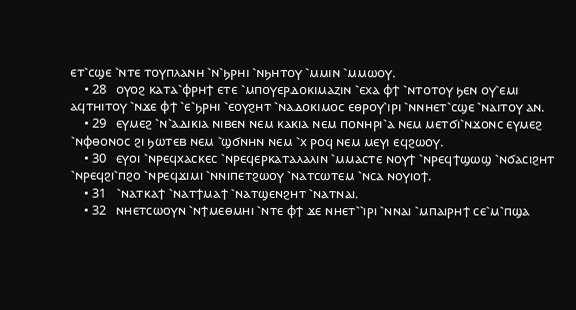ⲉⲧ⳿ⲥϣⲉ ⳿ⲛⲧⲉ ⲧⲟⲩⲡⲗⲁⲛⲏ ⳿ⲛ⳿ϧⲣⲏⲓ ⳿ⲛϧⲏⲧⲟⲩ ⳿ⲙⲙⲓⲛ ⳿ⲙⲙⲱⲟⲩ.
    • 28   ⲟⲩⲟϩ ⲕⲁⲧⲁ⳿ⲫⲣⲏϯ ⲉⲧⲉ ⳿ⲙⲡⲟⲩⲉⲣⲇⲟⲕⲓⲙⲁⲍⲓⲛ ⳿ⲉⲭⲁ ⲫϯ ⳿ⲛⲧⲟⲧⲟⲩ ϧⲉⲛ ⲟⲩ⳿ⲉⲙⲓ ⲁϥⲧⲏⲓⲧⲟⲩ ⳿ⲛϫⲉ ⲫϯ ⳿ⲉ⳿ϧⲣⲏⲓ ⳿ⲉⲟⲩϩⲏⲧ ⳿ⲛⲁⲇⲟⲕⲓⲙⲟⲥ ⲉⲑⲣⲟⲩ⳿ⲓⲣⲓ ⳿ⲛⲛⲏⲉⲧ⳿ⲥϣⲉ ⳿ⲛⲁⲓⲧⲟⲩ ⲁⲛ.
    • 29   ⲉⲩⲙⲉϩ ⳿ⲛ⳿ⲁⲇⲓⲕⲓⲁ ⲛⲓⲃⲉⲛ ⲛⲉⲙ ⲕⲁⲕⲓⲁ ⲛⲉⲙ ⲡⲟⲛⲏⲣⲓ⳿ⲁ ⲛⲉⲙ ⲙⲉⲧϭⲓ⳿ⲛϫⲟⲛⲥ ⲉⲩⲙⲉϩ ⳿ⲛⲫⲑⲟⲛⲟⲥ ϩⲓ ϧⲱⲧⲉⲃ ⲛⲉⲙ ⳿ϣϭⲛⲏⲛ ⲛⲉⲙ ⳿ⲭ ⲣⲟϥ ⲛⲉⲙ ⲙⲉⲩⲓ ⲉϥϩⲱⲟⲩ.
    • 30   ⲉⲩⲟⲓ ⳿ⲛⲣⲉϥⲭⲁⲥⲕⲉⲥ ⳿ⲛⲣⲉϥⲉⲣⲕⲁⲧⲁⲗⲁⲗⲓⲛ ⳿ⲙⲙⲁⲥⲧⲉ ⲛⲟⲩϯ ⳿ⲛⲣⲉϥϯϣⲱϣ ⳿ⲛϭⲁⲥⲓϩⲏⲧ ⳿ⲛⲣⲉϥϩⲓ⳿ⲡϩⲟ ⳿ⲛⲣⲉϥϫⲓⲙⲓ ⳿ⲛⲛⲓⲡⲉⲧϩⲱⲟⲩ ⳿ⲛⲁⲧⲥⲱⲧⲉⲙ ⳿ⲛⲥⲁ ⲛⲟⲩⲓⲟϯ.
    • 31   ⳿ⲛⲁⲧⲕⲁϯ ⳿ⲛⲁⲧϯⲙⲁϯ ⳿ⲛⲁⲧϣⲉⲛϩⲏⲧ ⳿ⲛⲁⲧⲛⲁⲓ.
    • 32   ⲛⲏⲉⲧⲥⲱⲟⲩⲛ ⳿ⲛϯⲙⲉⲑⲙⲏⲓ ⳿ⲛⲧⲉ ⲫϯ ϫⲉ ⲛⲏⲉⲧ⳿⳿ⲓⲣⲓ ⳿ⲛⲛⲁⲓ ⳿ⲙⲡⲁⲓⲣⲏϯ ⲥⲉ⳿ⲙ⳿ⲡϣⲁ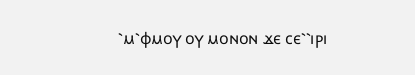⳿ⲙ⳿ⲫⲙⲟⲩ ⲟⲩ ⲙⲟⲛⲟⲛ ϫⲉ ⲥⲉ⳿⳿ⲓⲣⲓ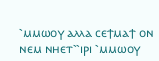⳿ⲙⲙⲱⲟⲩ ⲁⲗⲗⲁ ⲥⲉϯⲙⲁϯ ⲟⲛ ⲛⲉⲙ ⲛⲏⲉⲧ⳿⳿ⲓⲣⲓ ⳿ⲙⲙⲱⲟⲩ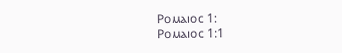Ⲣⲟⲙⲁⲓⲟⲥ 1:
Ⲣⲟⲙⲁⲓⲟⲥ 1:1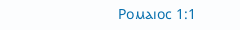Ⲣⲟⲙⲁⲓⲟⲥ 1:1